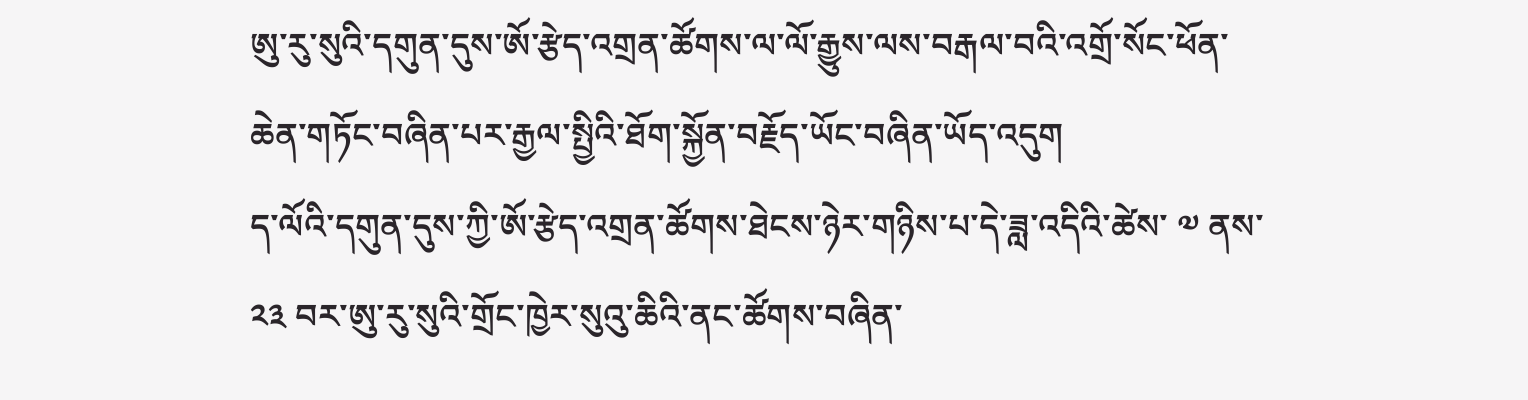ཨུ་རུ་སུའི་དགུན་དུས་ཨོ་རྩེད་འགྲན་ཚོགས་ལ་ལོ་རྒྱུས་ལས་བརྒལ་བའི་འགྲོ་སོང་ཕོན་ཆེན་གཏོང་བཞིན་པར་རྒྱལ་སྤྱིའི་ཐོག་སྐྱོན་བརྗོད་ཡོང་བཞིན་ཡོད་འདུག
ད་ལོའི་དགུན་དུས་ཀྱི་ཨོ་རྩེད་འགྲན་ཚོགས་ཐེངས་ཉེར་གཉིས་པ་དེ་ཟླ་འདིའི་ཚེས་ ༧ ནས་ ༢༣ བར་ཨུ་རུ་སུའི་གྲོང་ཁྱེར་སུའུ་ཆིའི་ནང་ཚོགས་བཞིན་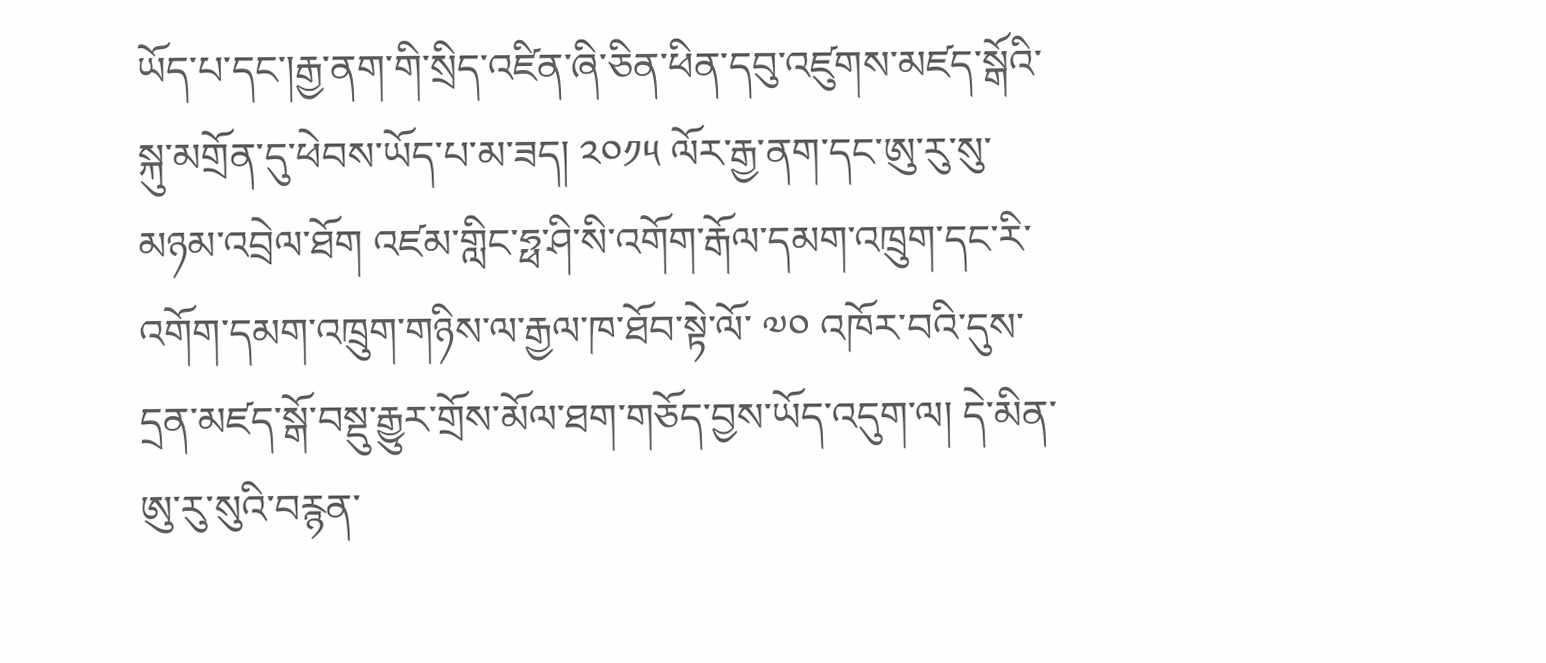ཡོད་པ་དང་།རྒྱ་ནག་གི་སྲིད་འཛིན་ཞི་ཅིན་ཕིན་དབུ་འཛུགས་མཛད་སྒོའི་སྐུ་མགྲོན་དུ་ཕེབས་ཡོད་པ་མ་ཟད། ༢༠༡༥ ལོར་རྒྱ་ནག་དང་ཨུ་རུ་སུ་མཉམ་འབྲེལ་ཐོག འཛམ་གླིང་ཧྥ་ཤི་སི་འགོག་རྒོལ་དམག་འཁྲུག་དང་རི་འགོག་དམག་འཁྲུག་གཉིས་ལ་རྒྱལ་ཁ་ཐོབ་སྟེ་ལོ་ ༧༠ འཁོར་བའི་དུས་དྲན་མཛད་སྒོ་བསྡུ་རྒྱུར་གྲོས་མོལ་ཐག་གཅོད་བྱས་ཡོད་འདུག་ལ། དེ་མིན་ཨུ་རུ་སུའི་བརྙན་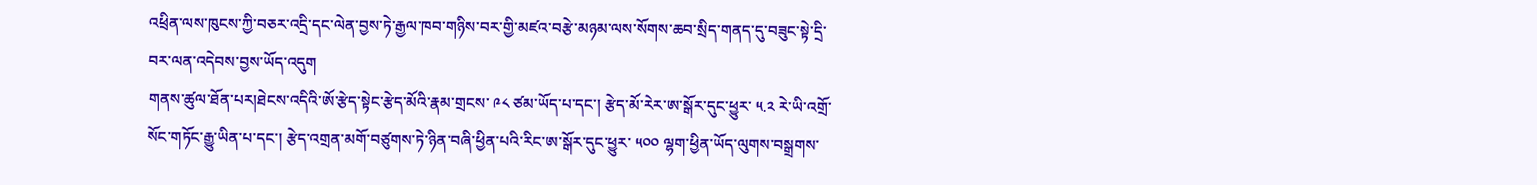འཕྲིན་ལས་ཁུངས་ཀྱི་བཅར་འདྲི་དང་ལེན་བྱས་ཏེ་རྒྱལ་ཁབ་གཉིས་བར་གྱི་མཛའ་བརྩེ་མཉམ་ལས་སོགས་ཆབ་སྲིད་གནད་དུ་བཟུང་སྟེ་དྲི་བར་ལན་འདེབས་བྱས་ཡོད་འདུག
གནས་ཚུལ་ཐོན་པར།ཐེངས་འདིའི་ཨོ་རྩེད་སྟེང་རྩེད་མོའི་རྣམ་གྲངས་ ༩༨ ཙམ་ཡོད་པ་དང་། རྩེད་མོ་རེར་ཨ་སྒོར་དུང་ཕྱུར་ ༥.༢ རེ་ཡི་འགྲོ་སོང་གཏོང་རྒྱུ་ཡིན་པ་དང་། རྩེད་འགྲན་མགོ་བཙུགས་ཏེ་ཉིན་བཞི་ཕྱིན་པའི་རིང་ཨ་སྒོར་དུང་ཕྱུར་ ༥༠༠ ལྷག་ཕྱིན་ཡོད་ལུགས་བསྒྲགས་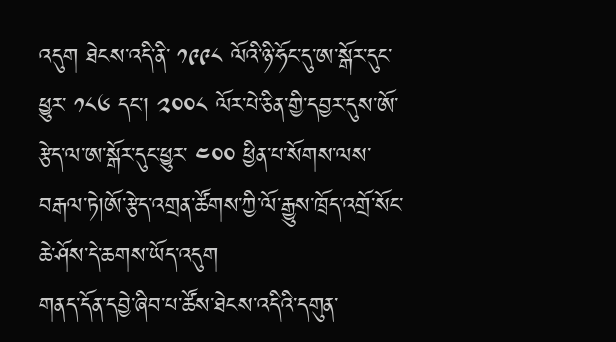འདུག ཐེངས་འདི་ནི་ ༡༩༩༨ ལོའི་ཉི་ཧོང་དུ་ཨ་སྒོར་དུང་ཕྱུར་ ༡༨༦ དང་། ༢༠༠༨ ལོར་པེ་ཅིན་གྱི་དབྱར་དུས་ཨོ་རྩེད་ལ་ཨ་སྒོར་དུང་ཕྱུར་ ༤༠༠ ཕྱིན་པ་སོགས་ལས་བརྒལ་ཏེ།ཨོ་རྩེད་འགྲན་ཚོགས་ཀྱི་ལོ་རྒྱུས་ཁྲོད་འགྲོ་སོང་ཆེ་ཤོས་དེ་ཆགས་ཡོད་འདུག
གནད་དོན་དབྱེ་ཞིབ་པ་ཚོས་ཐེངས་འདིའི་དགུན་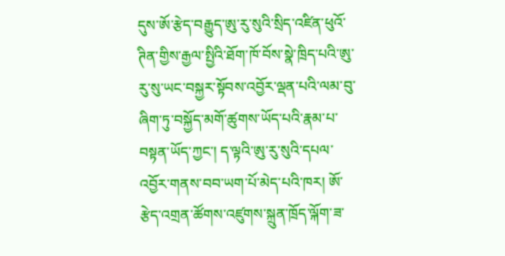དུས་ཨོ་རྩེད་བརྒྱུད་ཨུ་རུ་སུའི་སྲིད་འཛིན་ཕུའོ་ཊིན་གྱིས་རྒྱལ་སྤྱིའི་ཐོག་ཁོ་བོས་སྣེ་ཁྲིད་པའི་ཨུ་རུ་སུ་ཡང་བསྐྱར་སྟོབས་འབྱོར་ལྡན་པའི་ལམ་བུ་ཞིག་ཏུ་བསྐྱོད་མགོ་ཚུགས་ཡོད་པའི་རྣམ་པ་བསྟན་ཡོད་ཀྱང་། ད་ལྟའི་ཨུ་རུ་སུའི་དཔལ་འབྱོར་གནས་བབ་ཡག་པོ་མེད་པའི་ཁར། ཨོ་རྩེད་འགྲན་ཚོགས་འཛུགས་སྐྲུན་ཁྲོད་ལྐོག་ཟ་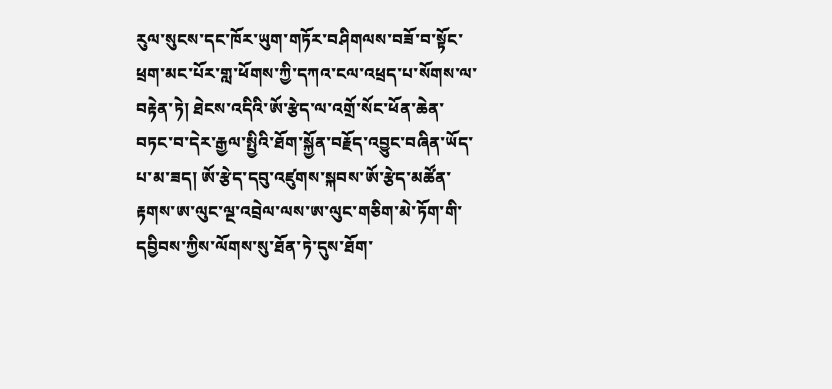རུལ་སུངས་དང་ཁོར་ཡུག་གཏོར་བཤིགལས་བཟོ་བ་སྟོང་ཕྲག་མང་པོར་གླ་ཕོགས་ཀྱི་དཀའ་ངལ་འཕྲད་པ་སོགས་ལ་བརྟེན་ཏེ། ཐེངས་འདིའི་ཨོ་རྩེད་ལ་འགྲོ་སོང་ཕོན་ཆེན་བཏང་བ་དེར་རྒྱལ་སྤྱིའི་ཐོག་སྐྱོན་བརྗོད་འབྱུང་བཞིན་ཡོད་པ་མ་ཟད། ཨོ་རྩེད་དབུ་འཛུགས་སྐབས་ཨོ་རྩེད་མཚོན་རྟགས་ཨ་ལུང་ལྔ་འབྲེལ་ལས་ཨ་ལུང་གཅིག་མེ་ཏོག་གི་དབྱིབས་ཀྱིས་ལོགས་སུ་ཐོན་ཏེ་དུས་ཐོག་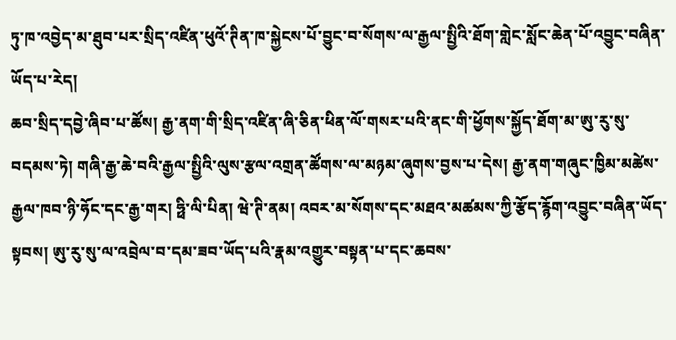ཏུ་ཁ་འབྱེད་མ་ཐུབ་པར་སྲིད་འཛིན་ཕུའོ་ཊིན་ཁ་སྐྱེངས་པོ་བྱུང་བ་སོགས་ལ་རྒྱལ་སྤྱིའི་ཐོག་གླེང་སློང་ཆེན་པོ་འབྱུང་བཞིན་ཡོད་པ་རེད།
ཆབ་སྲིད་དབྱེ་ཞིབ་པ་ཚོས། རྒྱ་ནག་གི་སྲིད་འཛིན་ཞི་ཅིན་ཕིན་ལོ་གསར་པའི་ནང་གི་ཕྱོགས་སྐྱོད་ཐོག་མ་ཨུ་རུ་སུ་བདམས་ཏེ། གཞི་རྒྱ་ཆེ་བའི་རྒྱལ་སྤྱིའི་ལུས་རྩལ་འགྲན་ཚོགས་ལ་མཉམ་ཞུགས་བྱས་པ་དེས། རྒྱ་ནག་གཞུང་ཁྱིམ་མཚེས་རྒྱལ་ཁབ་ཉི་ཧོང་དང་རྒྱ་གར། ཧྥི་ལི་པིན། ཝེ་ཊི་ནམ། འབར་མ་སོགས་དང་མཐའ་མཚམས་ཀྱི་རྩོད་རྙོག་འབྱུང་བཞིན་ཡོད་སྟབས། ཨུ་རུ་སུ་ལ་འབྲེལ་བ་དམ་ཟབ་ཡོད་པའི་རྣམ་འགྱུར་བསྟན་པ་དང་ཆབས་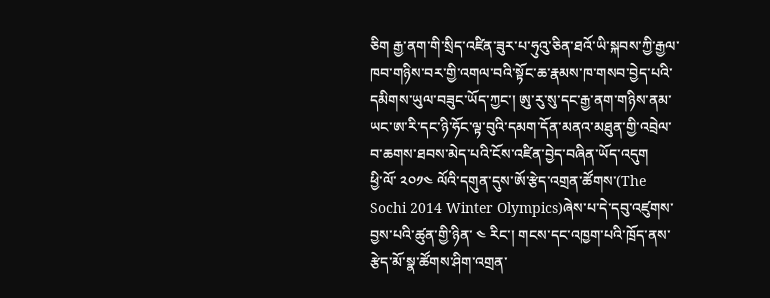ཅིག རྒྱ་ནག་གི་སྲིད་འཛིན་ཟུར་པ་ཧུའུ་ཅིན་ཐའོ་ཡི་སྐབས་ཀྱི་རྒྱལ་ཁབ་གཉིས་བར་གྱི་འགལ་བའི་སྟོང་ཆ་རྣམས་ཁ་གསབ་བྱེད་པའི་དམིགས་ཡུལ་བཟུང་ཡོད་ཀྱང་། ཨུ་རུ་སུ་དང་རྒྱ་ནག་གཉིས་ནམ་ཡང་ཨ་རི་དང་ཉི་ཧོང་ལྟ་བུའི་དམག་དོན་མནའ་མཐུན་གྱི་འབྲེལ་བ་ཆགས་ཐབས་མེད་པའི་ངོས་འཛིན་བྱེད་བཞིན་ཡོད་འདུག
ཕྱི་ལོ་ ༢༠༡༤ ལོའི་དགུན་དུས་ཨོ་རྩེད་འགྲན་ཚོགས་(The Sochi 2014 Winter Olympics)ཞེས་པ་དེ་དབུ་འཛུགས་བྱས་པའི་ཚུན་གྱི་ཉིན་ ༤ རིང་། གངས་དང་འཁྱག་པའི་ཁྲོད་ནས་རྩེད་མོ་སྣ་ཚོགས་ཤིག་འགྲན་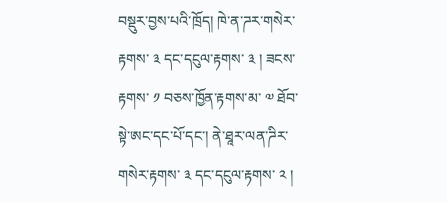བསྡུར་བྱས་པའི་ཁྲོད། ཁེ་ན་ཌར་གསེར་རྟགས་ ༣ དང་དངུལ་རྟགས་ ༣ ། ཟངས་རྟགས་ ༡ བཅས་ཁྱོན་རྟགས་མ་ ༧ ཐོབ་སྟེ་ཨང་དང་པོ་དང་། ནེ་ཐཱར་ལན་ཌིར་གསེར་རྟགས་ ༣ དང་དངུལ་རྟགས་ ༢ །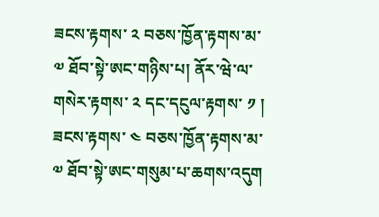ཟངས་རྟགས་ ༢ བཅས་ཁྱོན་རྟགས་མ་ ༧ ཐོབ་སྟེ་ཨང་གཉིས་པ། ནོར་ཝེ་ལ་གསེར་རྟགས་ ༢ དང་དངུལ་རྟགས་ ༡ ། ཟངས་རྟགས་ ༤ བཅས་ཁྱོན་རྟགས་མ་ ༧ ཐོབ་སྟེ་ཨང་གསུམ་པ་ཆགས་འདུག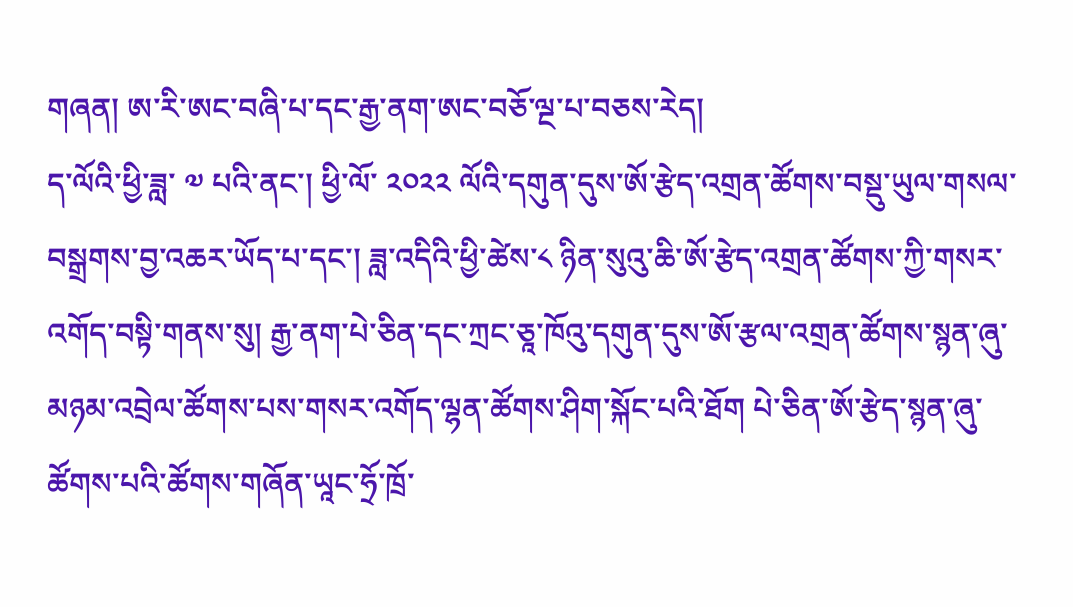གཞན། ཨ་རི་ཨང་བཞི་པ་དང་རྒྱ་ནག་ཨང་བཅོ་ལྔ་པ་བཅས་རེད།
ད་ལོའི་ཕྱི་ཟླ་ ༧ པའི་ནང་། ཕྱི་ལོ་ ༢༠༢༢ ལོའི་དགུན་དུས་ཨོ་རྩེད་འགྲན་ཚོགས་བསྡུ་ཡུལ་གསལ་བསྒྲགས་བྱ་འཆར་ཡོད་པ་དང་། ཟླ་འདིའི་ཕྱི་ཚེས་༨ ཉིན་སུའུ་ཆི་ཨོ་རྩེད་འགྲན་ཚོགས་ཀྱི་གསར་འགོད་བསྟི་གནས་སུ། རྒྱ་ནག་པེ་ཅིན་དང་ཀྲང་ཅཱ་ཁོའུ་དགུན་དུས་ཨོ་རྩལ་འགྲན་ཚོགས་སྙན་ཞུ་མཉམ་འབྲེལ་ཚོགས་པས་གསར་འགོད་ལྷན་ཚོགས་ཤིག་སྐོང་པའི་ཐོག པེ་ཅིན་ཨོ་རྩེད་སྙན་ཞུ་ཚོགས་པའི་ཚོགས་གཞོན་ཡཱང་ཧྲོ་ཁྲོ་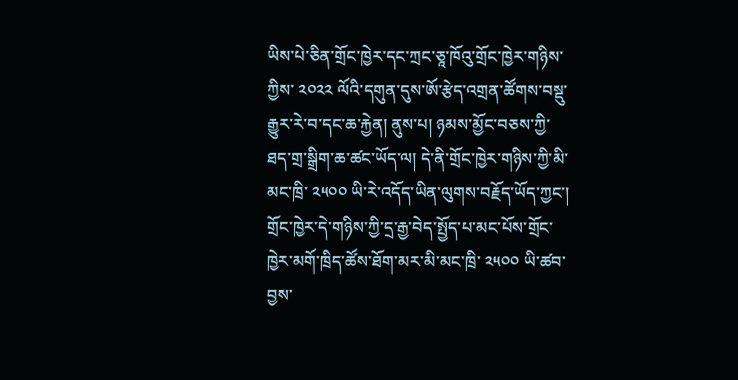ཡིས་པེ་ཅིན་གྲོང་ཁྱེར་དང་ཀྲང་ཅཱ་ཁོའུ་གྲོང་ཁྱེར་གཉིས་ཀྱིས་ ༢༠༢༢ ལོའི་དགུན་དུས་ཨོ་རྩེད་འགྲན་ཚོགས་བསྡུ་རྒྱུར་རེ་བ་དང་ཆ་རྐྱེན། ནུས་པ། ཉམས་མྱོང་བཅས་ཀྱི་ཐད་གྲ་སྒྲིག་ཆ་ཚང་ཡོད་ལ། དེ་ནི་གྲོང་ཁྱེར་གཉིས་ཀྱི་མི་མང་ཁྲི་ ༢༥༠༠ ཡི་རེ་འདོད་ཡིན་ལུགས་བརྗོད་ཡོད་ཀྱང་། གྲོང་ཁྱེར་དེ་གཉིས་ཀྱི་དྲ་རྒྱ་བེད་སྤྱོད་པ་མང་པོས་གྲོང་ཁྱེར་མགོ་ཁྲིད་ཚོས་ཐོག་མར་མི་མང་ཁྲི་ ༢༥༠༠ ཡི་ཚབ་བྱས་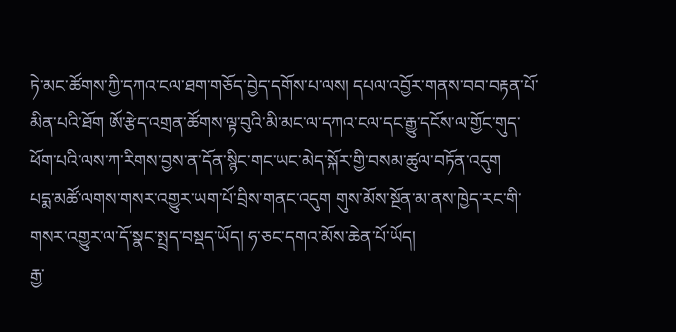ཏེ་མང་ཚོགས་ཀྱི་དཀའ་ངལ་ཐག་གཅོད་བྱེད་དགོས་པ་ལས། དཔལ་འབྱོར་གནས་བབ་བརྟན་པོ་མིན་པའི་ཐོག ཨོ་རྩེད་འགྲན་ཚོགས་ལྟ་བུའི་མི་མང་ལ་དཀའ་ངལ་དང་རྒྱུ་དངོས་ལ་གྱོང་གུད་ཕོག་པའི་ལས་ཀ་རིགས་བྱས་ན་དོན་སྙིང་གང་ཡང་མེད་སྐོར་གྱི་བསམ་ཚུལ་བཏོན་འདུག
པདྨ་མཚོ་ལགས་གསར་འགྱུར་ཡག་པོ་བྲིས་གནང་འདུག གུས་མོས་སྔོན་མ་ནས་ཁྱེད་རང་གི་གསར་འགྱུར་ལ་དོ་སྣང་སྤྲད་བསྡད་ཡོད། ཧ་ཅང་དགའ་མོས་ཆེན་པོ་ཡོད།
རྒྱ་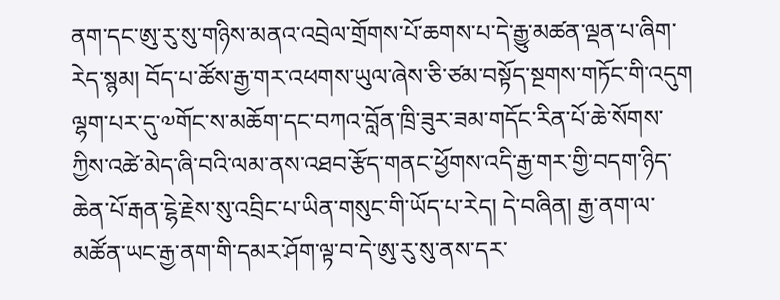ནག་དང་ཨུ་རུ་སུ་གཉིས་མནའ་འབྲེལ་གྲོགས་པོ་ཆགས་པ་དེ་རྒྱུ་མཚན་ལྡན་པ་ཞིག་རེད་སྙམ། བོད་པ་ཚོས་རྒྱ་གར་འཕགས་ཡུལ་ཞེས་ཅི་ཙམ་བསྟོད་སྔགས་གཏོང་གི་འདུག ལྷག་པར་དུ་༧གོང་ས་མཆོག་དང་བཀའ་བློན་ཁྲི་ཟུར་ཟམ་གདོང་རིན་པོ་ཆེ་སོགས་ཀྱིས་འཚེ་མེད་ཞི་བའི་ལམ་ནས་འཐབ་རྩོད་གནང་ཕྱོགས་འདི་རྒྱ་གར་གྱི་བདག་ཉིད་ཆེན་པོ་རྒན་ངྷེ་རྗེས་སུ་འབྲིང་པ་ཡིན་གསུང་གི་ཡོད་པ་རེད། དེ་བཞིན། རྒྱ་ནག་ལ་མཚོན་ཡང་རྒྱ་ནག་གི་དམར་ཤོག་ལྟ་བ་དེ་ཨུ་རུ་སུ་ནས་དར་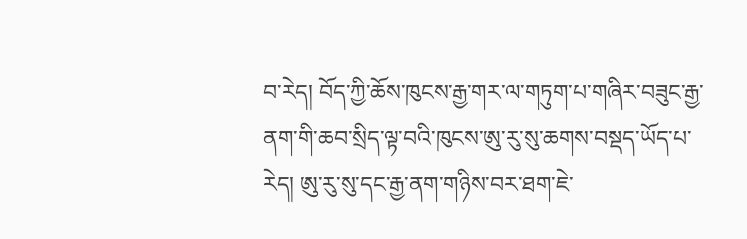བ་རེད། བོད་ཀྱི་ཆོས་ཁུངས་རྒྱ་གར་ལ་གཏུག་པ་གཞིར་བཟུང་རྒྱ་ནག་གི་ཆབ་སྲིད་ལྟ་བའི་ཁུངས་ཨུ་རུ་སུ་ཆགས་བསྡད་ཡོད་པ་རེད། ཨུ་རུ་སུ་དང་རྒྱ་ནག་གཉིས་བར་ཐག་ཇེ་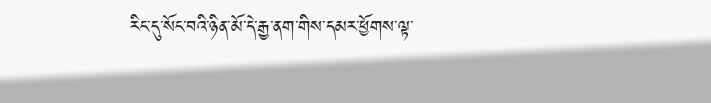རིང་དུ་སོང་བའི་ཉིན་མོ་དེ་རྒྱ་ནག་གིས་དམར་ཕྱོགས་ལྟ་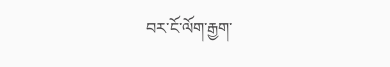བར་ངོ་ལོག་རྒྱག་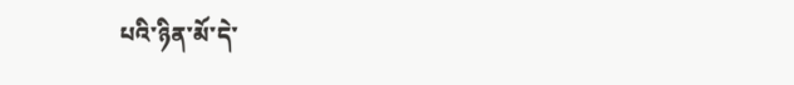པའི་ཉིན་མོ་དེ་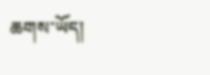ཆགས་ཡོད།